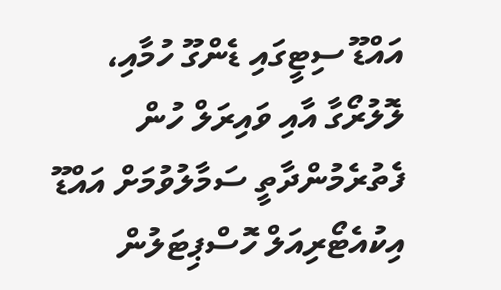އައްޑޫ ސިޓީގައި ޑެންގޫ ހުމާއި، ލޮލުރޯގާ އާއި ވައިރަލް ހުން ފެތުރެމުންދާތީ ސަމާލުވުމަށް އައްޑޫ އިކުއެޓޯރިއަލް ހޮސްޕިޓަލުން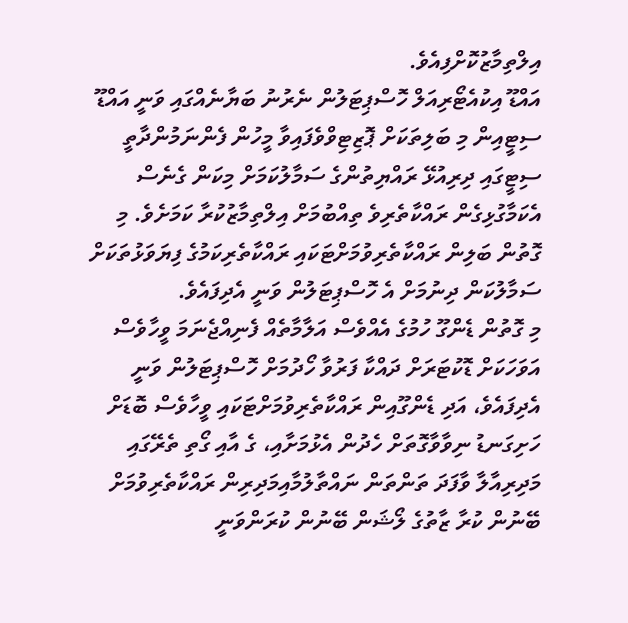އިލްތިމާޒުކޮށްފިއެވެ.
އައްޑޫ އިކުއެޓޯރިއަލް ހޮސްޕިޓަލުން ނެރުނު ބަޔާނެއްގައި ވަނީ އައްޑޫ ސިޓީއިން މި ބަލިތަކަށް ޕޮޒިޓިވްވެފައިވާ މީހުން ފެންނަމުންދާތީ ސިޓީގައި ދިރިއުޅޭ ރައްޔިތުންގެ ސަމާލުކަމަށް މިކަން ގެނެސް އެކަމާގުޅިގެން ރައްކާތެރިވެ ތިއްބުމަށް އިލްތިމާޒުކުރާ ކަމަށެވެ. މި ގޮތުން ބަލިން ރައްކާތެރިވުމަށްޓަކައި ރައްކާތެރިކަމުގެ ފިޔަވަޅުތަކަށް ސަމާލުކަން ދިނުމަށް އެ ހޮސްޕިޓަލުން ވަނީ އެދިފައެވެ.
މި ގޮތުން ޑެންގޫ ހުމުގެ އެއްވެސް އަލާމާތެއް ފެނިއްޖެނަމަ ވީހާވެސް އަވަހަކަށް ޑޮކުޓަރަށް ދައްކާ ފަރުވާ ހޯދުމަށް ހޮސްޕިޓަލުން ވަނީ އެދިފައެވެ، އަދި ޑެންގޫއިން ރައްކާތެރިވުމަށްޓަކައި ވީހާވެސް ބޮޑަށް ހަށިގަނޑު ނިވާވާގޮތަށް ހެދުން އެޅުމަށާއި، ގެ އާއި ގޯތި ތެރޭގައި މަދިރިއާލާ ވާފަދަ ތަންތަން ނައްތާލުމާއިމަދިރިން ރައްކާތެރިވުމަށް ބޭނުން ކުރާ ޒާތުގެ ލޯޝަން ބޭނުން ކުރަންވަނީ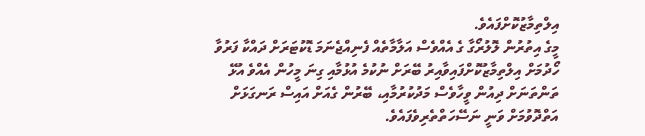އިލްތިމާޒުކޮށްފައެވެ.
މީގެ އިތުރުން ލޮލުރޯގާ ގެ އެއްވެސް އަލާމާތެއް ފެނިއްޖެނަމަ ޑޮކުޓަރަށް ދައްކާ ފަރުވާ ހޯދުމަށް އިލްތިމާޒުކޮށްފައިވާއިރު ބޭރަށް ނުކުމެ އުޅުމާއި ގިނަ މީހުން އެއްވެ އުޅޭ ތަންތަނަށް ދިއުން ވީހާވެސް މަދުކުރުމާއި، ބޭރުން ގެއަށް އައިސް ރަނގަޅަށް އަތްދޮވުމަށް ވަނީ ނަސޭހަތްތެރިވެފައެވެ.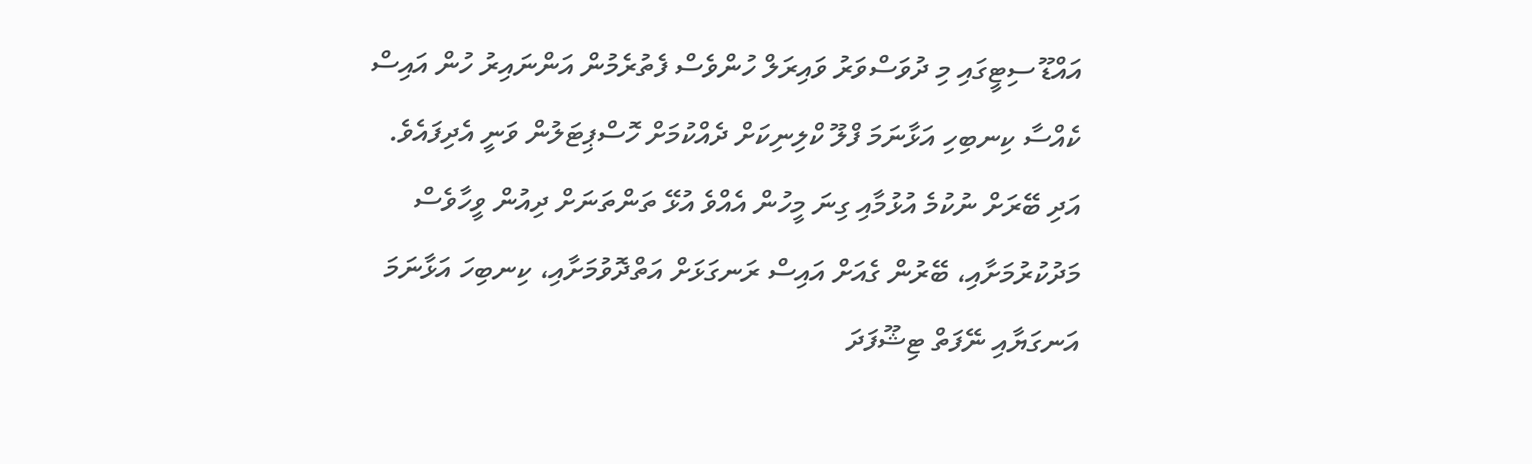އައްޑޫ ސިޓީގައި މި ދުވަސްވަރު ވައިރަލް ހުންވެސް ފެތުރެމުން އަންނައިރު ހުން އައިސް ކެއްސާ ކިނބިހި އަޅާނަމަ ފްލޫ ކްލިނިކަށް ދެއްކުމަށް ހޮސްޕިޓަލުން ވަނީ އެދިފައެވެ. އަދި ބޭރަށް ނުކުމެ އުޅުމާއި ގިނަ މީހުން އެއްވެ އުޅޭ ތަންތަނަށް ދިއުން ވީހާވެސް މަދުކުރުމަށާއި، ބޭރުން ގެއަށް އައިސް ރަނގަޅަށް އަތްދޮވުމަށާއި، ކިނބިހަ އަޅާނަމަ އަނގަޔާއި ނޭފަތް ޓިޝޫފަދަ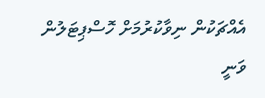އެއްޗަކުން ނިވާކުރުމަށް ހޮސްޕިޓަލުން ވަނީ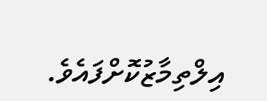އިލްތިމާޒުކޮށްފައެވެ.